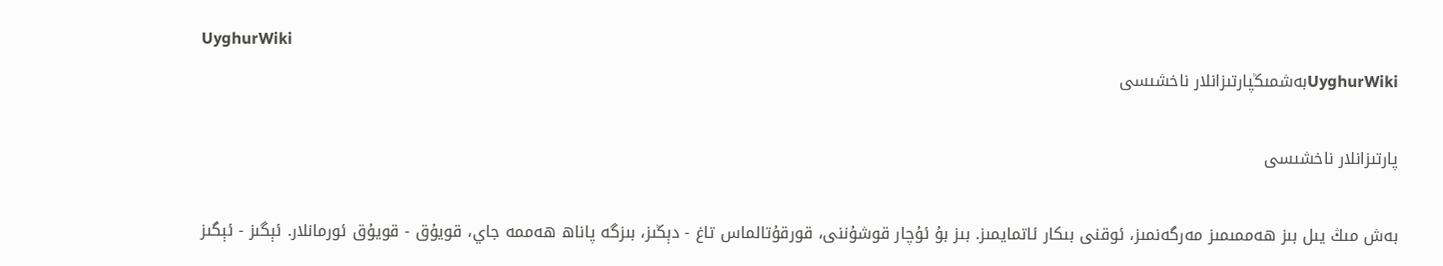UyghurWiki
UyghurWikiبەشمىڭپارتىزانلار ناخشىسى

پارتىزانلار ناخشىسى

بەش مىڭ يىل بىز ھەممىمىز مەرگەنمىز، ئوقنى بىكار ئاتمايمىز. بىز بۇ ئۇچار قوشۇننى، قورقۇتالماس تاغ - دېڭىز، بىزگە پاناھ ھەممە جاي، قويۇق - قويۇق ئورمانلار. ئېگىز - ئېگىز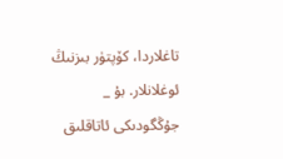تاغلاردا، كۆپتۈر بىزنىڭ ئوغلانلار. بۇ _ جۇڭگودىكى ئاتاقلىق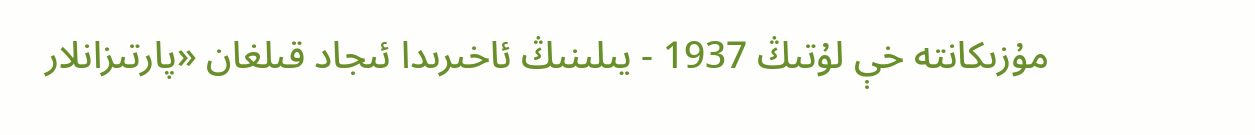مۇزىكانتە خې لۇتىڭ 1937 - يىلىنىڭ ئاخىرىدا ئىجاد قىلغان «پارتىزانلار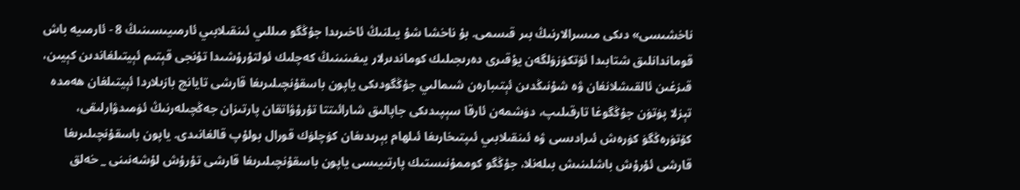ناخشىسى» دىكى مىسرالارنىڭ بىر قىسمى. بۇ ناخشا شۇ يىلنىڭ ئاخىرىدا جۇڭگو مىللىي ئىنقىلابىي ئارمىيىسىنىڭ 8 - ئارمىيە باش قوماندانلىق شتابىدا ئۆتكۈزۈلگەن يۇقىرى دەرىجىلىك كوماندىرلار يىغىنىنىڭ كەچلىك ئولتۇرۇشىدا تۇنجى قېتىم ئېيتىلغاندىن كېيىن، قىزغىن ئالقىشلانغان ۋە شۇنىڭدىن ئېتىبارەن شىمالىي جۇڭگودىكى ياپون باسقۇنچىلىرىغا قارشى تايانچ بازىلاردا ئېيتىلغان ھەمدە تېزلا پۈتۈن جۇڭگوغا تارقىلىپ، دۈشمەن ئارقا سېپىدىكى جاپالىق شارائىتتا تۇرۇۋاتقان پارتىزان جەڭچىلەرنىڭ ئۈمىدۋارلىقى، كۆتۈرەڭگۈ كۈرەش ئىرادىسى ۋە ئىنقىلابىي ئىپتىخارىغا ئىلھام بېرىدىغان كۈچلۈك قورال بولۇپ قالغانىدى. ياپون باسقۇنچىلىرىغا قارشى ئۇرۇش باشلىنىش بىلەنلا، جۇڭگو كوممۇنىستىك پارتىيىسى ياپون باسقۇنچىلىرىغا قارشى تۇرۇش لۇشەنىنى _ خەلق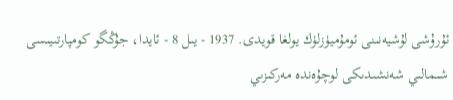ئۇرۇشى لۇشيەنىنى ئومۇميۈزلۈك يولغا قويدى. 1937 - يىل 8 - ئايدا، جۇڭگو كومپارتىيىسى شىمالىي شەنشىدىكى لوچۇەندە مەركىزىي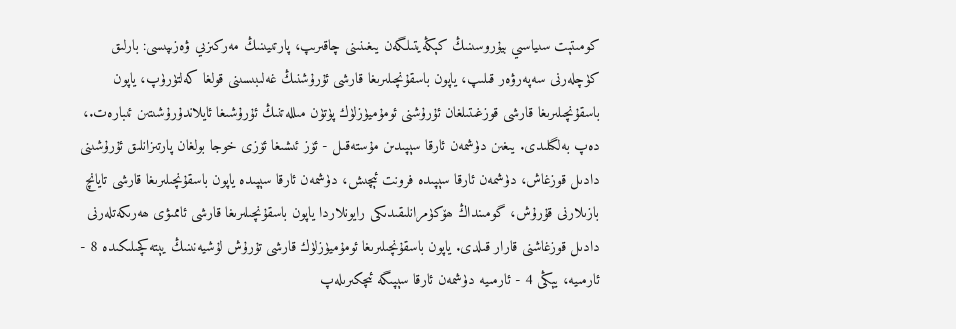كومىتېت سىياسىي بيۇروسىنىڭ كېڭەيتىلگەن يىغىنىنى چاقىرىپ، پارتىيىنىڭ مەركىزىي ۋەزىپىسى: بارلىق كۈچلەرنى سەپەرۋەر قىلىپ، ياپون باسقۇنچىلىرىغا قارشى ئۇرۇشنىڭ غەلىبىسىنى قولغا كەلتۈرۈپ، ياپون باسقۇنچىلىرىغا قارشى قوزغىتىلغان ئۇرۇشنى ئومۇميۈزلۈك پۈتۈن مىللەتنىڭ ئۇرۇشىغا ئايلاندۇرۇشىتىن ئىبارەت.، دەپ بەلگىلىدى. يىغىن دۈشمەن ئارقا سېپىدىن مۇستەقىل - ئۆز ئىشىغا ئۆزى خوجا بولغان پارتىزانلىق ئۇرۇشىنى دادىل قوزغاش، دۈشمەن ئارقا سېپىدە فرونت ئېچىش، دۈشمەن ئارقا سېپىدە ياپون باسقۇنچىلىرىغا قارشى تايانچ بازىلارنى قۇرۇش، گومىنداڭ ھۆكۈمرانلىقىدىكى رايونلاردا ياپون باسقۇنچىلىرىغا قارشى ئاممىۋى ھەرىكەتلەرنى دادىل قوزغاشنى قارار قىلدى. ياپون باسقۇنچىلىرىغا ئومۇميۈزلۈك قارشى تۇرۇش لۇشيەنىنىڭ يېتەكچىلىكىدە 8 - ئارمىيە، يېڭى 4 - ئارمىيە دۈشمەن ئارقا سېپىگە ئىچكىرىلەپ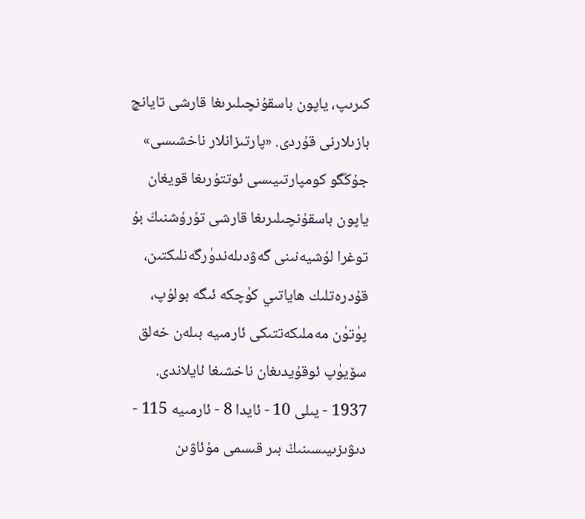كىرىپ، ياپون باسقۇنچىلىرىغا قارشى تايانچ بازىلارنى قۇردى. «پارتىزانلار ناخشىسى» جۇڭگو كومپارتىيىسى ئوتتۇرىغا قويغان ياپون باسقۇنچىلىرىغا قارشى تۇرۇشنىڭ بۇ توغرا لۇشيەنىنى گەۋدىلەندۈرگەنلىكتىن، قۇدرەتلىك ھاياتىي كۈچكە ئىگە بولۇپ، پۈتۈن مەملىكەتتىكى ئارمىيە بىلەن خەلق سۆيۈپ ئوقۇيدىغان ناخشىغا ئايلاندى. 1937 - يىلى 10 - ئايدا 8 - ئارمىيە 115 - دىۋىزىيىسىنىڭ بىر قىسمى مۇئاۋىن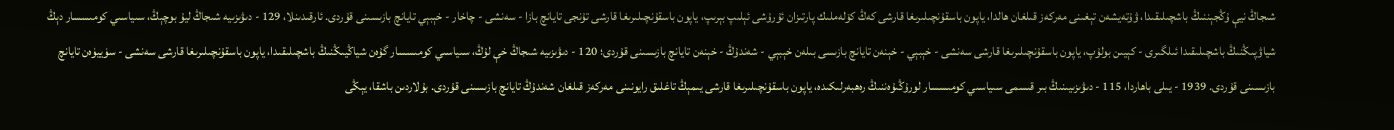شىجاڭ نيې ۇڭجېننىڭ باشچىلىقىدا، ۋۇتەيشەن تېغىنى مەركەز قىلغان ھالدا، ياپون باسقۇنچىلىرىغا قارشى كەڭ كۆلەملىك پارتىزان ئۇرۇشى ئېلىپ بېرىپ، ياپون باسقۇنچىلىرىغا قارشى تۇنجى تايانچ بازا - سەنشى - چاخار - خېبېي تايانچ بازىسىنى قۇردى. ئارقىدىنلا، 129 - دىۋىزىيە شىجاڭ ليۇ بوچېڭ، سىياسىي كومىسسار دېڭ شياۋپىڭنىڭ باشچىلىقىدا ئىلگىرى - كېيىن بولۇپ، ياپون باسقۇنچىلىرىغا قارشى سەنشى - خېبېي - خېنەن تايانچ بازىسى بىلەن خېبېي - شەندۇڭ - خېنەن تايانچ بازىسىنى قۇردى؛ 120 - دىۋىزىيە شىجاڭ خې لۇڭ، سىياسىي كومىسسار گۇەن شياڭيىڭنىڭ باشچىلىقىدا، ياپون باسقۇنچىلىرىغا قارشى سەنشى - سۈييۈەن تايانچ بازىسىنى قۇردى. 1939 - يىلى باھاردا، 115 - دىۋىزىيىنىڭ بىر قىسمى سىياسىي كومىسسار لورۇڭىۇەننىڭ رەھبەرلىكىدە، ياپون باسقۇنچىلىرىغا قارشى يىمېڭ تاغلىق رايونىنى مەركەز قىلغان شەندۇڭ تايانچ بازىسىنى قۇردى. بۇلاردىن باشقا، يېڭى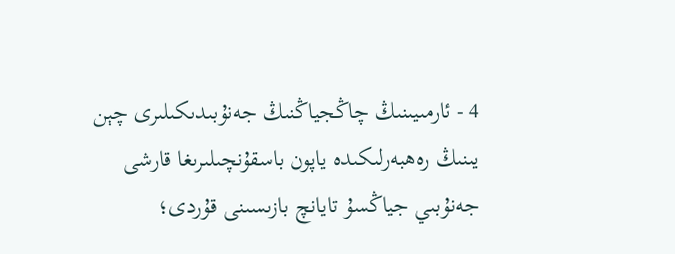4 - ئارمىيىنىڭ چاڭجياڭنىڭ جەنۇبىدىكىلىرى چېن يىنىڭ رەھبەرلىكىدە ياپون باسقۇنچىلىرىغا قارشى جەنۇبىي جياڭسۇ تايانچ بازىسىنى قۇردى؛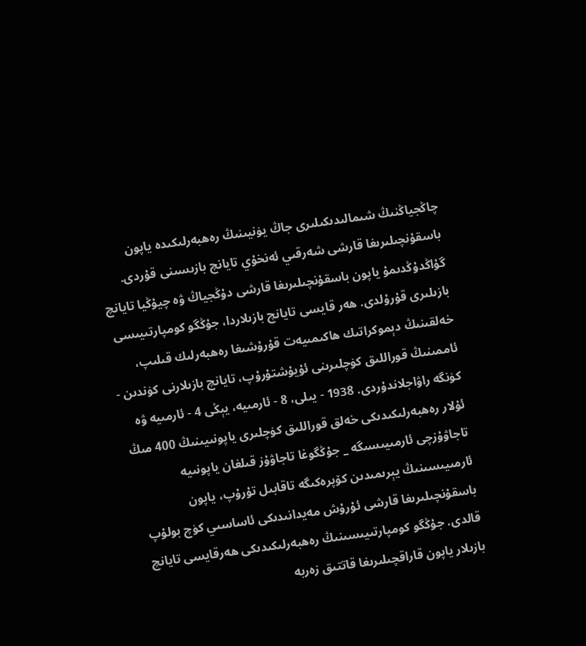چاڭجياڭنىڭ شىمالىدىكىلىرى جاڭ يۈنيىنىڭ رەھبەرلىكىدە ياپون باسقۇنچىلىرىغا قارشى شەرقىي ئەنخۇي تايانچ بازىسىنى قۇردى. گۇاڭدۇڭدىمۇ ياپون باسقۇنچىلىرىغا قارشى دۇڭجياڭ ۋە چيۇڭيا تايانچ بازىلىرى قۇرۇلدى. ھەر قايسى تايانچ بازىلاردا، جۇڭگو كومپارتىيىسى خەلقىنىڭ دېموكراتىك ھاكىمىيەت قۇرۇشىغا رەھبەرلىك قىلىپ، ئاممىنىڭ قوراللىق كۈچلىرىنى ئۇيۇشتۇرۇپ، تايانچ بازىلارنى كۈندىن - كۈنگە راۋاجلاندۇردى. 1938 - يىلى، 8 - ئارمىيە، يېڭى 4 - ئارمىيە ۋە ئۇلار رەھبەرلىكىدىكى خەلق قوراللىق كۈچلىرى ياپونىيىنىڭ 400 مىڭ تاجاۋۇزچى ئارمىيىسىگە _ جۇڭگوغا تاجاۋۇز قىلغان ياپونىيە ئارمىيىسىنىڭ يېرىمىدىن كۆپرەكىگە تاقابىل تۇرۇپ، ياپون باسقۇنچىلىرىغا قارشى ئۇرۇش مەيدانىدىكى ئاساسىي كۈچ بولۇپ قالدى. جۇڭگو كومپارتىيىسىنىڭ رەھبەرلىكىدىكى ھەرقايسى تايانچ بازىلار ياپون قاراقچىلىرىغا قاتتىق زەربە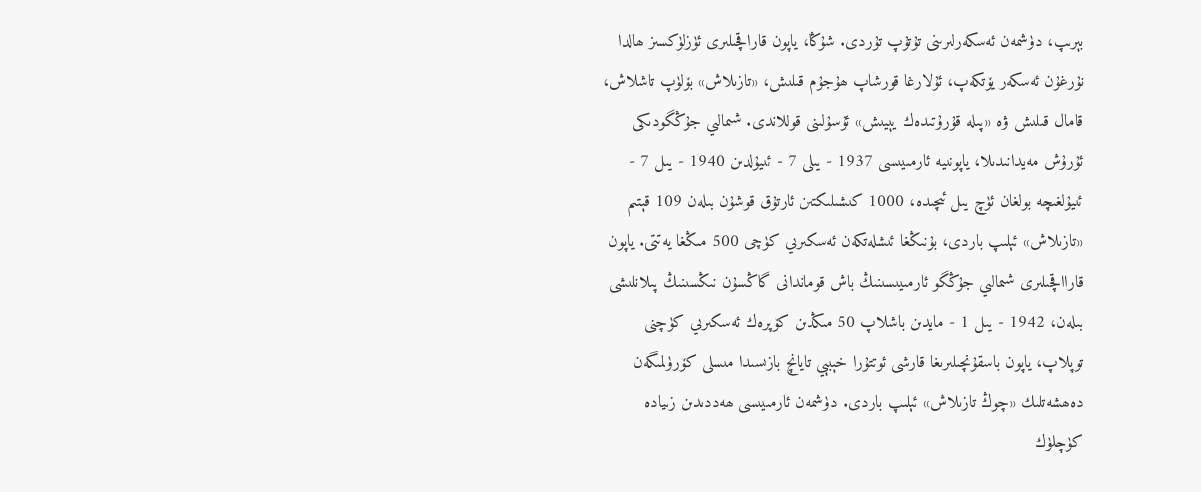بېرىپ، دۈشمەن ئەسكەرلىرىنى تۇتۇپ تۇردى. شۇڭا، ياپون قاراقچىلىرى ئۈزلۈكسىز ھالدا نۇرغۇن ئەسكەر يۆتكەپ، ئۇلارغا قورشاپ ھۇجۇم قىلىش، «تازىلاش» بۆلۈپ تاشلاش، قامال قىلىش ۋە «پىلە قۇرۇتىدەك يېيىش» ئۇسۇلىنى قوللاندى. شىمالىي جۇڭگودىكى ئۇرۇش مەيدانىدىلا، ياپونىيە ئارمىيىسى 1937 - يىلى 7 - ئىيۇلدىن 1940 - يىل 7 - ئىيۇلغىچە بولغان ئۈچ يىل ئىچىدە، 1000 كىشىلىكتىن ئارتۇق قوشۇن بىلەن 109 قېتىم «تازىلاش» ئېلىپ باردى، بۇنىڭغا ئىشلەتكەن ئەسكىرىي كۈچى 500 مىڭغا يەتتى. ياپون قارااقچىلىرى شىمالىي جۇڭگو ئارمىيىسىنىڭ باش قوماندانى گاڭسۇن نىڭسىنىڭ پىلانلىشى بىلەن، 1942 - يىل 1 - مايدىن باشلاپ 50 مىڭدىن كۆپرەك ئەسكىرىي كۈچنى توپلاپ، ياپون باسقۇنچىلىرىغا قارشى ئوتتۇرا خېبېي تايانچ بازىسىدا مىسلى كۆرۈلمىگەن دەھشەتلىك «چوڭ تازىلاش» ئېلىپ باردى. دۈشمەن ئارمىيىسى ھەددىدىن زىيادە كۈچلۈك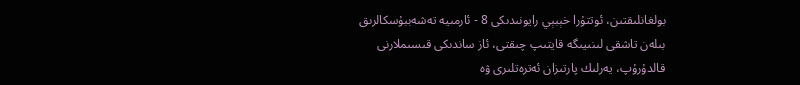بولغانلىقتىن، ئوتتۇرا خېبېي رايونىدىكى 8 - ئارمىيە تەشەببۇسكالرىق بىلەن تاشقى لىنىيىگە قايتىپ چىقتى، ئاز ساندىكى قىسىملارنى قالدۇرۇپ، يەرلىك پارتىزان ئەترەتلىرى ۋە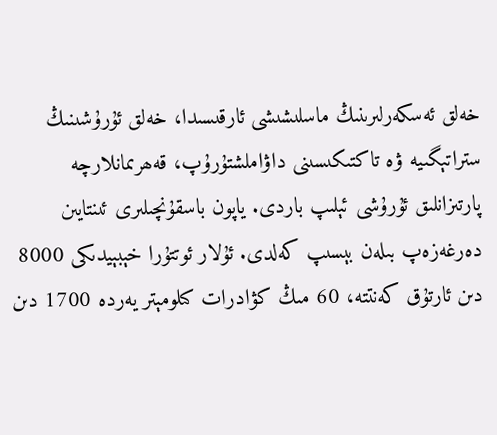خەلق ئەسكەرلىرىنىڭ ماسلىشىشى ئارقىسىدا، خەلق ئۇرۇشىنىڭ ستراتېگىيە ۋە تاكتىكىسىنى داۋاملشتۇرۇپ، قەھرىمانلارچە پارتىزانلىق ئۇرۇشى ئېلىپ باردى. ياپون باسقۇنچىلىرى ئىنتايىن دەرغەزەپ بىلەن بېسىپ كەلدى. ئۇلار ئوتتۇرا خېبېيدىكى 8000 دىن ئارتۇق كەنتتە، 60 مىڭ كۋادرات كىلومېتر يەردە 1700 دىن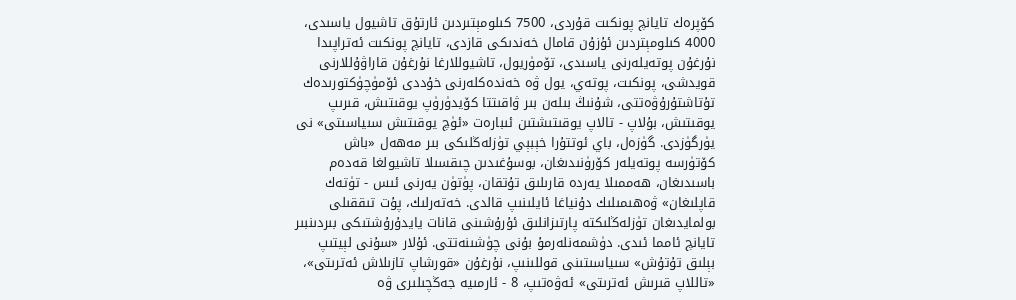كۆپرەك تايانچ پونكىت قۇردى، 7500 كىلومېتىردىن ئارتۇق تاشيول ياسىدى، 4000 كىلومېتردىن ئۇزۇن قامال خەندىكى قازدى، تايانچ پونكىت ئەتراپىدا نۇرغۇن پوتەيلەرنى ياسىدى، تۆمۈريول، تاشيوللارغا نۇرغۇن قاراۋۇللارنى قويدشى، پونكىت، پوتەي، يول ۋە خەندەكلەرنى خۇددى ئۆمۈچۈكتورىدەك تۇتاشتۇرۇۋەتتى، شۇنىڭ بىلەن بىر ۋاقىتتا كۆيدۈرۈپ يوقىتىش، قىرىپ يوقىتىش، بۇلاپ - تالاپ يوقىتىشتىن ئىبارەت «ئۈچ يوقىتىش سىياسىتى» نى يۈرگۈزدى. گۈزەل، باي ئوتتۇرا خېبېي تۈزلەڭلىكى بىر مەھەل «باش كۆتۈرسە پوتەيلەر كۆرۈنىدىغان، بوسۇغىدىن چىقسىلا تاشيولغا قەدەم باسىدىغان، ھەممىلا يەردە قارىلىق تۇتقان، پۈتۈن يەرنى ئىس - تۈتەك قاپلىغان» ۋەھىمىلىك دۇنياغا ئايلىنىپ قالدى. خەتەرلىك، پۇت تىققىلى بولمايدىغان تۈزلەڭلىكتە پارتىزانلىق ئۇرۇشىنى قانات يايدۇرۇشتىكى بىردىنبىر تايانچ ئامما ئىدى. دۈشمەنلەرمۇ بۇنى چۈشىنەتتى. ئۇلار «سۇنى لېيتىپ بېلىق تۇتۇش» سىياسىتىنى قوللىنىپ، نۇرغۇن «قورشاپ تازىلاش ئەترىتى»، «تاللاپ قىرىش ئەترىتى» ئەۋەتىپ، 8 - ئارمىيە جەڭچىلىرى ۋە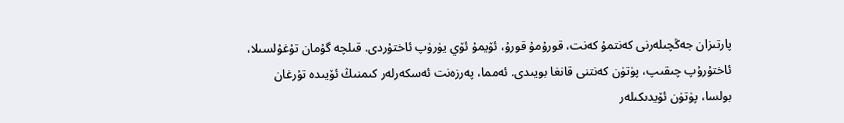پارتىزان جەڭچىلەرنى كەنتمۇ كەنت، قورۇمۇ قورۇ، ئۆيمۇ ئۆي يۈرۈپ ئاختۇردى. قىلچە گۇمان تۇغۇلسىلا، ئاختۇرۇپ چىقىپ، پۈتۈن كەنتنى قانغا بويىدى. ئەمما، پەرزەنت ئەسكەرلەر كىمنىڭ ئۆيىدە تۇرغان بولسا، پۈتۈن ئۆيدىكىلەر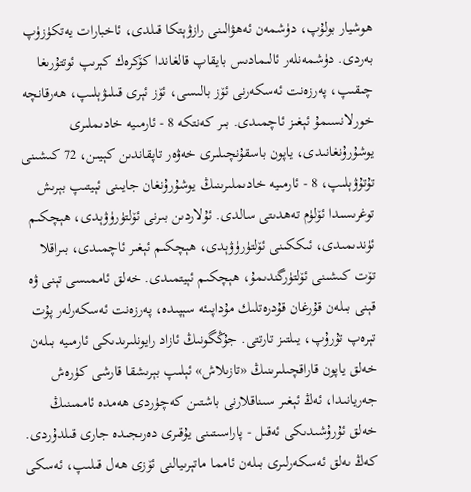ھوشيار بولۇپ، دۈشمەن ئەھۋالىنى رازۋېتكا قىلدى، ئاخبارات يەتكۈزۈپ بەردى. دۈشمەنلەر ئالىمادىس بايقاپ قالغاندا كۆكرەك كېرىپ ئوتتۇرىغا چىقىپ، پەرزەنت ئەسكەرنى ئۆز بالىسى، ئۆز ئېرى قىلىۋېلىپ، ھەرقانچە خورلانسىمۇ ئېغىز ئاچمىدى. بىر كەنتكە 8 - ئارمىيە خادىملىرى يوشۇرۇنغانىدى، ياپون باسقۇنچىلىرى خەۋەر تاپقاندىن كېيىن، 72 كىشىنى تۇتۇۋېلىپ، 8 - ئارمىيە خادىملىرىنىڭ يوشۇرۇنغان جايىنى ئېيتىپ بېرىش توغرىسىدا ئۆلۈم تەھدىتى سالدى. ئۇلاردىن بىرنى ئۆلتۈرۈۋېدى، ھېچكىم ئۈندىمىدى، ئىككىنى ئۆلتۈرۈۋېدى، ھېچكىم ئېغىر ئاچمىدى، بىراقلا تۆت كىشىنى ئۆلتۈرگندىمۇ، ھېچكىم ئېيتمىدى. خەلق ئاممىسى تېنى ۋە قېنى بىلەن قۇرغان قۇدرەتلىك مۇداپىئە سېپىدە، پەرزەنت ئەسكەرلەر پۇت تېرەپ تۇرۇپ، يىلتىز تارتتى. جۇڭگونىڭ ئازاد رايونلىرىدىكى ئارمىيە بىلەن خەلق ياپون قاراقچىلىرىنىڭ «تازىلاش» ئېلىپ بېرىشقا قارشى كۈرەش جەريانىدا، ئەڭ ئېغىر سىناقلارنى باشتىن كەچۈردى ھەمدە ئاممىنىڭ خەلق ئۇرۇشىدىكى ئەقىل - پاراسىتىنى يۇقىرى دەرىجىدە جارى قىلدۇردى. كەڭ ىەلق ئەسكەرلىرى بىلەن ئامما ماتېرىيالنى ئۆزى ھەل قىلىپ، ئەسكى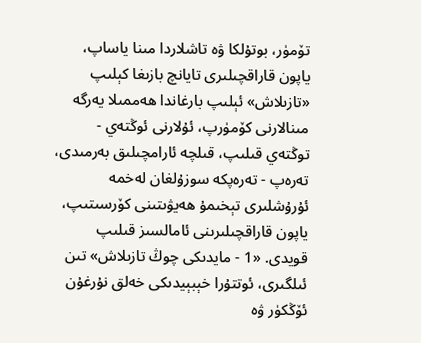تۆمۈر، بوتۇلكا ۋە تاشلاردا مىنا ياساپ، ياپون قاراقچىلىرى تايانچ بازىغا كېلىپ «تازىلاش» ئېلىپ بارغاندا ھەممىلا يەرگە مىنالارنى كۆمۈرپ، ئۇلارنى ئوڭتەي - توڭتەي قىلىپ، قىلچە ئارامچىلىق بەرمىدى، تەرەپ - تەرەپكە سوزۇلغان لەخمە ئۇرۇشلىرى تېخىمۇ ھەيۋىتىنى كۆرسىتىپ، ياپون قاراقچىلىرىنى ئامالسىز قىلىپ قويدى. «1 - مايدىكى چوڭ تازىلاش» تىن ئىلگىرى، ئوتتۇرا خېبېيدىكى خەلق نۇرغۇن ئۆڭكۈر ۋە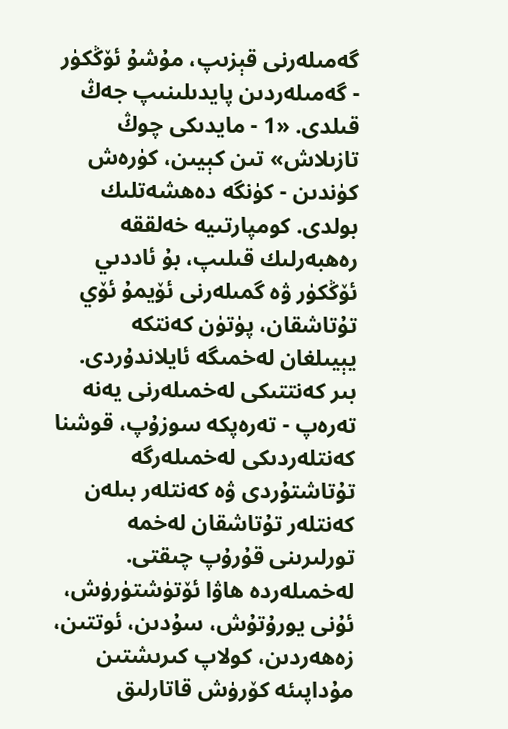گەمىلەرنى قېزىپ، مۇشۇ ئۆڭكۈر - گەمىلەردىن پايدىلىنىپ جەڭ قىلدى. «1 - مايدىكى چوڭ تازىلاش» تىن كېيىن، كۈرەش كۈندىن - كۈنگە دەھشەتلىك بولدى. كومپارتىيە خەلققە رەھبەرلىك قىلىپ، بۇ ئاددىي ئۆڭكۈر ۋە گمىلەرنى ئۆيمۇ ئۆي تۇتاشقان، پۈتۈن كەنتكە يېيىلغان لەخمىگە ئايلاندۇردى. بىر كەنتتىكى لەخمىلەرنى يەنە تەرەپ - تەرەپكە سوزۇپ، قوشنا كەنتلەردىكى لەخمىلەرگە تۇتاشتۇردى ۋە كەنتلەر بىلەن كەنتلەر تۇتاشقان لەخمە تورلىرىنى قۇرۇپ چىقتى. لەخمىلەردە ھاۋا ئۆتۈشتۈرۈش، ئۇنى يورۇتۇش، سۇدىن، ئوتتىن، زەھەردىن، كولاپ كىرىشتىن مۇداپىئە كۆرۈش قاتارلىق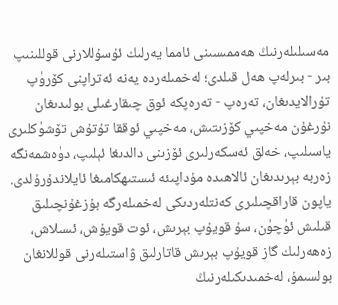مەسىلىلەرنىڭ ھەممىسىنى ئامما يەرلىك ئۇسۇللارنى قوللىنىپ بىر - بىرلەپ ھەل قىلدى؛ لەخمىلەردە يەنە ئەتراپنى كۆرۈپ تۇرالايدىغان، تەرەپ - تەرەپكە ئوق چىقارغىلى بولىدىغان نۇرغۇن مەخپىي كۆزىتىش، مەخپىي ئوققا تۇتۇش تۆشۈكلىرى ياسىلىپ، خەلق ئەسكەرلىرى ئۆزىنى دالدىغا ئېلىپ، دۈەشمەنگە زەربە بېرىدىغان ئالاھىدە مۇداپىئە ئىستىھكامىغا ئايلاندۇرۇلدى. ياپون قاراقچىلىرى كەنتلەردىكى لەخمىلەرگە بۇزغۇنچىلىق قىلىش ئۈچۈن، سۇ قويۇپ بېرىش، ئوت قويۇش، ئىسلاش، زەھەرلىك گاز قويۇپ بېرىش قاتارلىق ۋاستىلەرنى قوللانغان بولسىمۇ، لەخمىدىكىلەرنىڭ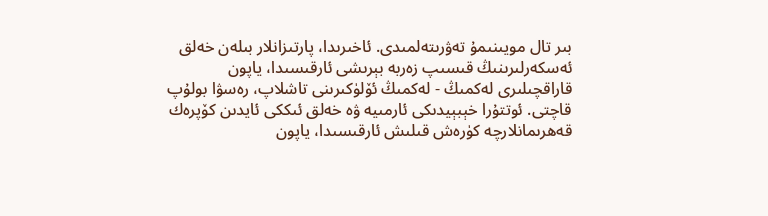بىر تال مويىنىمۇ تەۋرىتەلمىدى. ئاخىرىدا، پارتىزانلار بىلەن خەلق ئەسكەرلىرىنىڭ قىسىپ زەربە بېرىشى ئارقىسىدا، ياپون قاراقچىلىرى لەكمىڭ - لەكمىڭ ئۆلۈكىرىنى تاشلاپ، رەسۋا بولۇپ قاچتى. ئوتتۇرا خېبېيدىكى ئارمىيە ۋە خەلق ئىككى ئايدىن كۆپرەك قەھرىمانلارچە كۈرەش قىلىش ئارقىسىدا، ياپون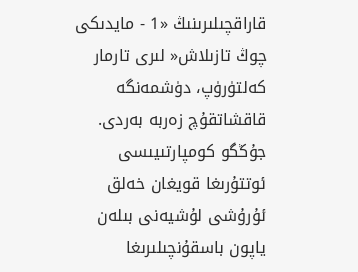قاراقچىلىرىنىڭ «1 - مايدىكى چوڭ تازىلاش« لىرى تارمار كەلتۈرۈپ، دۈشمەنگە قاقشاتقۇچ زەربە بەردى. جۇڭگو كومپارتىيىسى ئوتتۇرىغا قويغان خەلق ئۇرۇشى لۇشيەنى بىلەن ياپون باسقۇنچىلىرىغا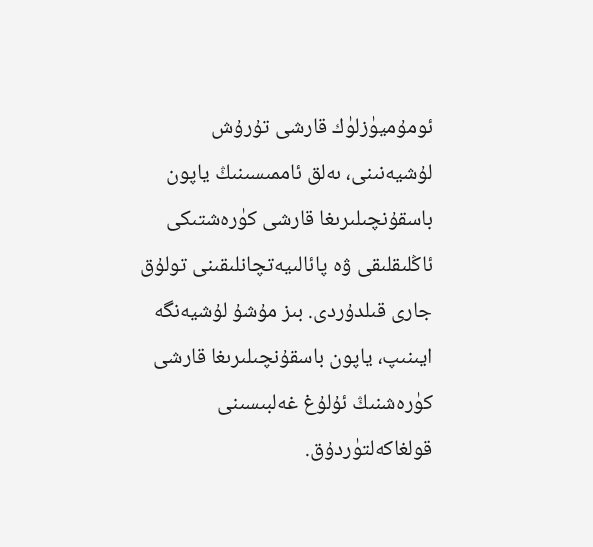ئومۇميۈزلۈك قارشى تۇرۇش لۇشيەنىنى، ىەلق ئاممىسىنىڭ ياپون باسقۇنچىلىرىغا قارشى كۈرەشتىكى ئاڭلىقلىقى ۋە پائالىيەتچانلىقىنى تولۇق جارى قىلدۇردى. بىز مۇشۇ لۇشيەنگە ايىنىپ، ياپون باسقۇنچىلىرىغا قارشى كۈرەشنىڭ ئۇلۇغ غەلبىسىنى قولغاكەلتۈردۇق.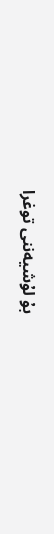بۇ لۇشيەننى توغرا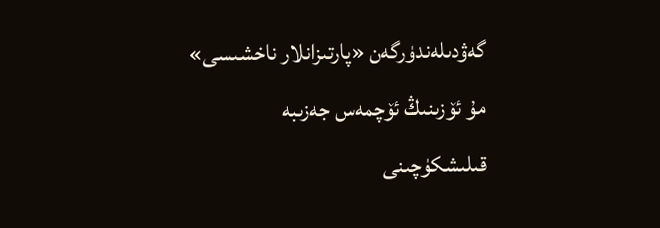گەۋدىلەندۈرگەن «پارتىزانلار ناخشىسى» مۇ ئۆزىنىڭ ئۆچمەس جەزىبە قىلىشكۈچىنى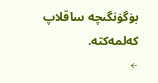بۈگۈنگىچە ساقلاپ كەلمەكتە.
←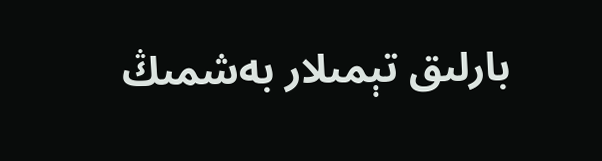بارلىق تېمىلار بەشمىڭ